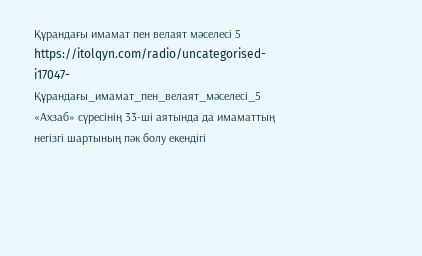Құрандағы имамат пен велаят мәселесі 5
https://itolqyn.com/radio/uncategorised-i17047-Құрандағы_имамат_пен_велаят_мәселесі_5
«Ахзаб» сүресінің 33-ші аятында да имаматтың негізгі шартының пәк болу екендігі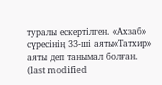туралы ескертілген. «Ахзаб» сүресінің 33-ші аяты«Татхир» аяты деп танымал болған.
(last modified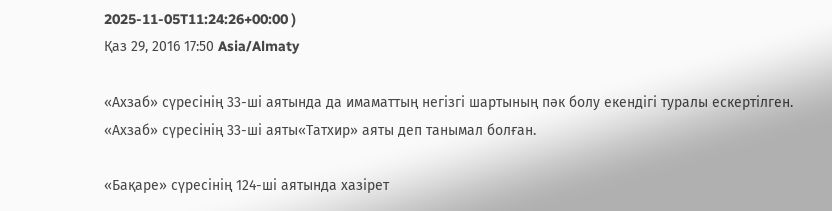2025-11-05T11:24:26+00:00 )
Қаз 29, 2016 17:50 Asia/Almaty

«Ахзаб» сүресінің 33-ші аятында да имаматтың негізгі шартының пәк болу екендігі туралы ескертілген. «Ахзаб» сүресінің 33-ші аяты«Татхир» аяты деп танымал болған.

«Бақаре» сүресінің 124-ші аятында хазірет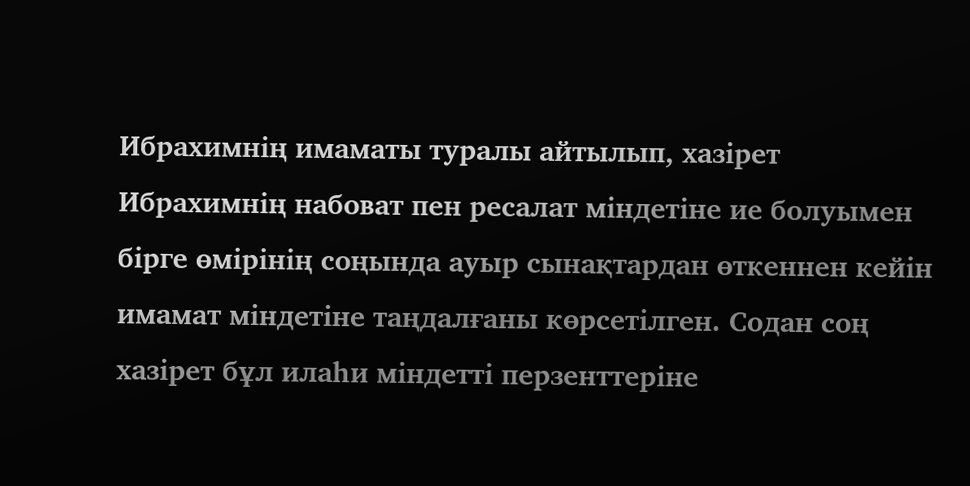Ибрахимнің имаматы туралы айтылып, хазірет Ибрахимнің набоват пен ресалат міндетіне ие болуымен бірге өмірінің соңында ауыр сынақтардан өткеннен кейін  имамат міндетіне таңдалғаны көрсетілген. Содан соң хазірет бұл илаһи міндетті перзенттеріне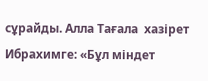сұрайды. Алла Тағала  хазірет Ибрахимге: «Бұл міндет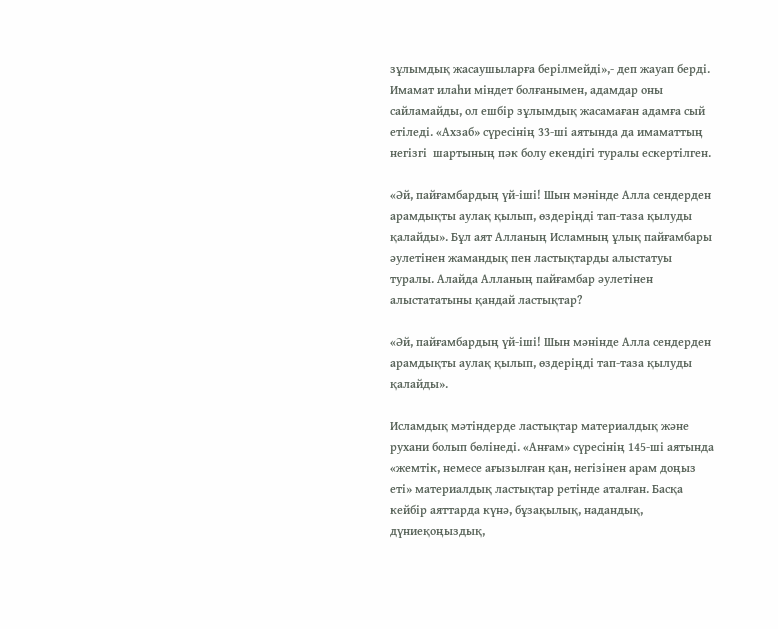зұлымдық жасаушыларға берілмейді»,- деп жауап берді. Имамат илаһи міндет болғанымен, адамдар оны сайламайды, ол ешбір зұлымдық жасамаған адамға сый етіледі. «Ахзаб» сүресінің 33-ші аятында да имаматтың негізгі  шартының пәк болу екендігі туралы ескертілген.

«Әй, пайғамбардың үй-іші! Шын мәнінде Алла сендерден арамдықты аулақ қылып, өздеріңді тап-таза қылуды қалайды». Бұл аят Алланың Исламның ұлық пайғамбары әулетінен жамандық пен ластықтарды алыстатуы туралы. Алайда Алланың пайғамбар әулетінен алыстататыны қандай ластықтар?

«Әй, пайғамбардың үй-іші! Шын мәнінде Алла сендерден арамдықты аулақ қылып, өздеріңді тап-таза қылуды қалайды».

Исламдық мәтіндерде ластықтар материалдық және рухани болып бөлінеді. «Анғам» сүресінің 145-ші аятында «жемтік, немесе ағызылған қан, негізінен арам доңыз еті» материалдық ластықтар ретінде аталған. Басқа кейбір аяттарда күнә, бұзақылық, надандық, дүниеқоңыздық,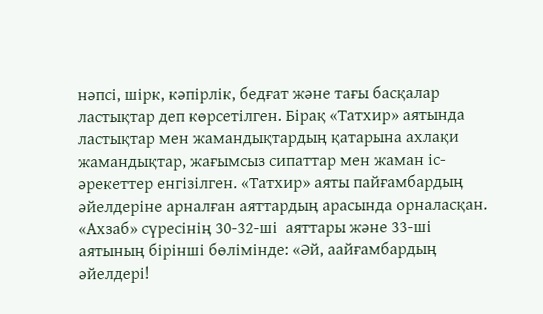нәпсі, шірк, кәпірлік, бедғат және тағы басқалар ластықтар деп көрсетілген. Бірақ «Татхир» аятында ластықтар мен жамандықтардың қатарына ахлақи жамандықтар, жағымсыз сипаттар мен жаман іс-әрекеттер енгізілген. «Татхир» аяты пайғамбардың әйелдеріне арналған аяттардың арасында орналасқан. «Ахзаб» сүресінің 30-32-ші  аяттары және 33-ші аятының бірінші бөлімінде: «Әй, аайғамбардың әйелдері!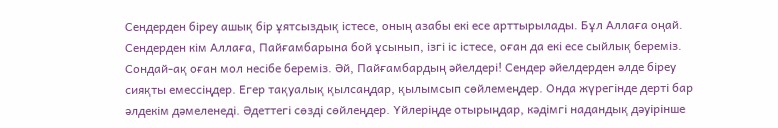Сендерден біреу ашық бір ұятсыздық істесе, оның азабы екі есе арттырылады. Бұл Аллаға оңай. Сендерден кім Аллаға, Пайғамбарына бой ұсынып, ізгі іс істесе, оған да екі есе сыйлық береміз. Сондай-ақ оған мол несібе береміз. Әй, Пайғамбардың әйелдері! Сендер әйелдерден әлде біреу сияқты емессіңдер. Егер тақуалық қылсаңдар, қылымсып сөйлемеңдер. Онда жүрегінде дерті бар әлдекім дәмеленеді. Әдеттегі сөзді сөйлеңдер. Үйлеріңде отырыңдар, кәдімгі надандық дәуірінше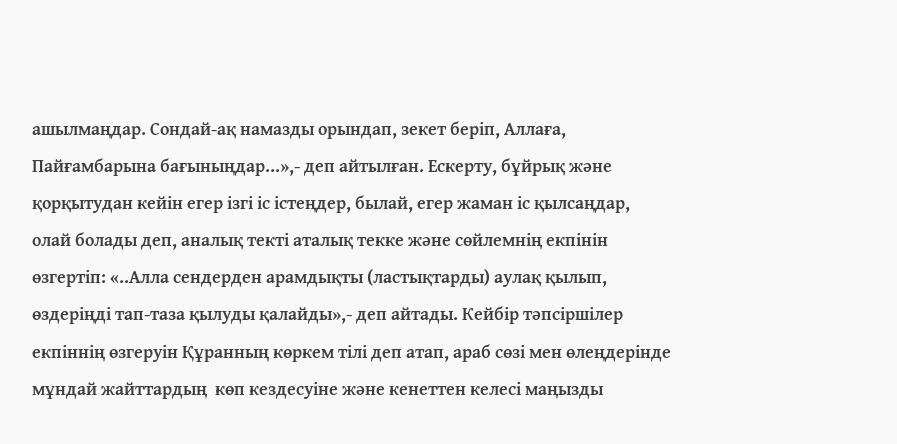ашылмаңдар. Сондай-ақ намазды орындап, зекет беріп, Аллаға, Пайғамбарына бағыныңдар...»,- деп айтылған. Ескерту, бұйрық және қорқытудан кейін егер ізгі іс істеңдер, былай, егер жаман іс қылсаңдар, олай болады деп, аналық текті аталық текке және сөйлемнің екпінін өзгертіп: «..Алла сендерден арамдықты (ластықтарды) аулақ қылып, өздеріңді тап-таза қылуды қалайды»,- деп айтады. Кейбір тәпсіршілер екпіннің өзгеруін Құранның көркем тілі деп атап, араб сөзі мен өлеңдерінде мұндай жайттардың  көп кездесуіне және кенеттен келесі маңызды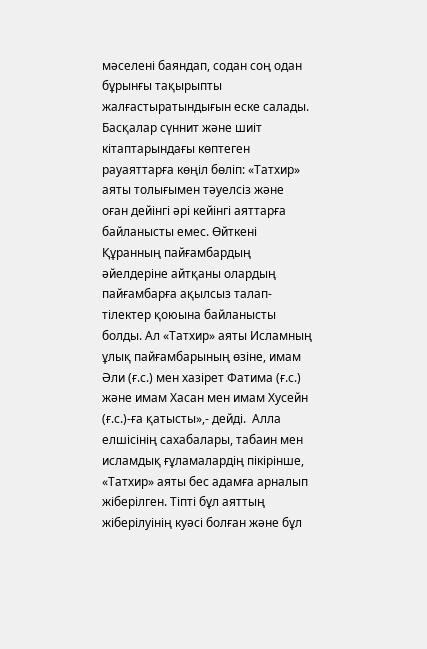мәселені баяндап, содан соң одан бұрынғы тақырыпты жалғастыратындығын еске салады. Басқалар сүннит және шиіт кітаптарындағы көптеген рауаяттарға көңіл бөліп: «Татхир» аяты толығымен тәуелсіз және оған дейінгі әрі кейінгі аяттарға байланысты емес. Өйткені Құранның пайғамбардың әйелдеріне айтқаны олардың пайғамбарға ақылсыз талап-тілектер қоюына байланысты болды. Ал «Татхир» аяты Исламның ұлық пайғамбарының өзіне, имам Әли (ғ.с.) мен хазірет Фатима (ғ.с.) және имам Хасан мен имам Хусейн (ғ.с.)-ға қатысты»,- дейді.  Алла елшісінің сахабалары, табаин мен исламдық ғұламалардің пікірінше, «Татхир» аяты бес адамға арналып жіберілген. Тіпті бұл аяттың жіберілуінің куәсі болған және бұл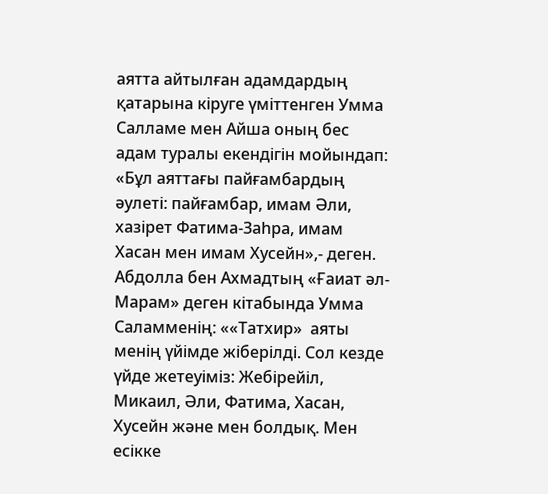аятта айтылған адамдардың қатарына кіруге үміттенген Умма Салламе мен Айша оның бес адам туралы екендігін мойындап: «Бұл аяттағы пайғамбардың әулеті: пайғамбар, имам Әли, хазірет Фатима-Заһра, имам Хасан мен имам Хусейн»,- деген. Абдолла бен Ахмадтың «Ғаиат әл-Марам» деген кітабында Умма Саламменің: ««Татхир»  аяты менің үйімде жіберілді. Сол кезде үйде жетеуіміз: Жебірейіл, Микаил, Әли, Фатима, Хасан, Хусейн және мен болдық. Мен есікке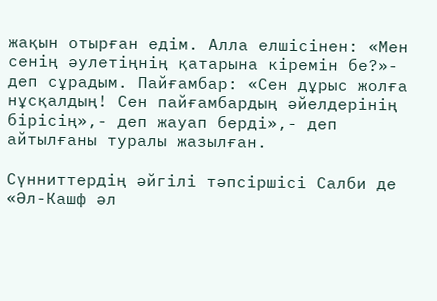жақын отырған едім. Алла елшісінен: «Мен сенің әулетіңнің қатарына кіремін бе?»- деп сұрадым. Пайғамбар: «Сен дұрыс жолға нұсқалдың! Сен пайғамбардың әйелдерінің бірісің»,- деп жауап берді»,- деп айтылғаны туралы жазылған.

Сүнниттердің әйгілі тәпсіршісі Салби де «Әл-Кашф әл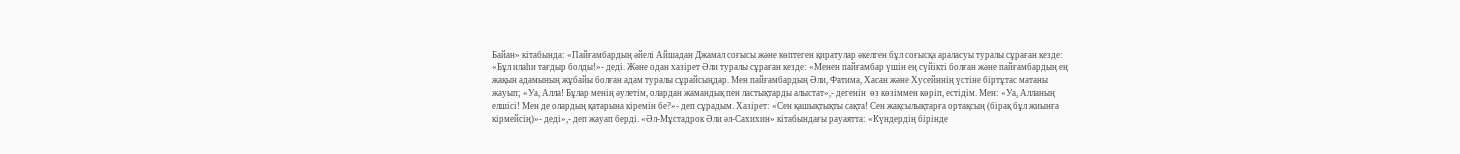Байан» кітабында: «Пайғамбардың әйелі Айшадан Джамал соғысы және көптеген қиратулар әкелген бұл соғысқа араласуы туралы сұраған кезде: «Бұл илаһи тағдыр болды!»- деді. Және одан хазірет Әли туралы сұраған кезде: «Менен пайғамбар үшін ең сүйікті болған және пайғамбардың ең жақын адамының жұбайы болған адам туралы сұрайсыңдар. Мен пайғамбардың Әли, Фатима, Хасан және Хусейннің үстіне біртұтас матаны жауып; «Уа, Алла! Бұлар менің әулетім, олардан жамандық пен ластықтарды алыстат»,- дегенін  өз көзіммен көріп, естідім. Мен: «Уа, Алланың елшісі! Мен де олардың қатарына кіремін бе?»- деп сұрадым. Хазірет: «Сен қашықтықты сақта! Сен жақсылықтарға ортақсың (бірақ бұл жиынға кірмейсің)»- деді»,- деп жауап берді. «Әл-Мұстадрок Әли әл-Сахихин» кітабындағы рауаятта: «Күндердің бірінде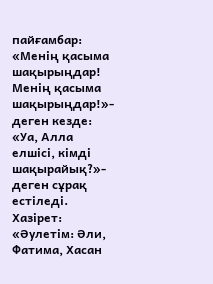пайғамбар: «Менің қасыма шақырыңдар! Менің қасыма шақырыңдар!»- деген кезде: «Уа, Алла елшісі, кімді шақырайық?»- деген сұрақ естіледі. Хазірет: «Әулетім: Әли, Фатима, Хасан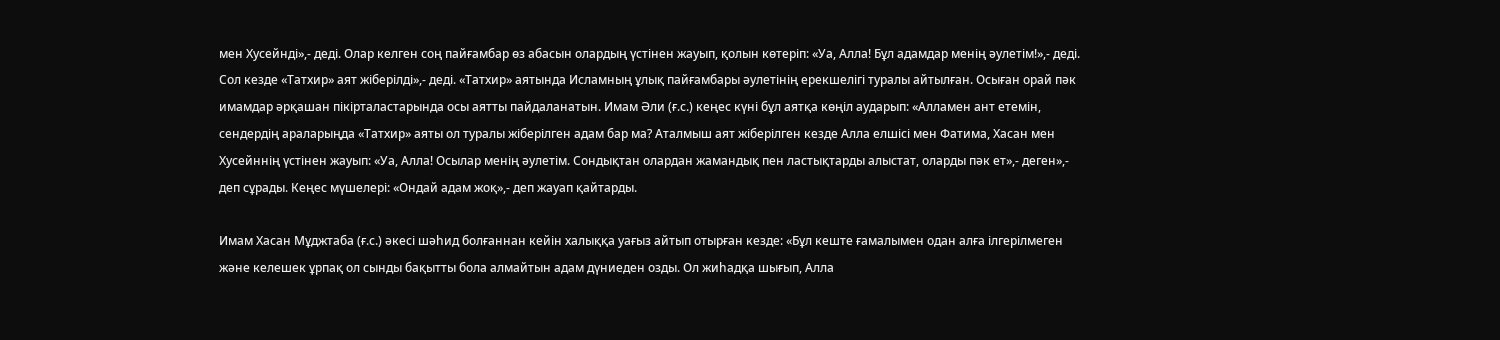мен Хусейнді»,- деді. Олар келген соң пайғамбар өз абасын олардың үстінен жауып, қолын көтеріп: «Уа, Алла! Бұл адамдар менің әулетім!»,- деді. Сол кезде «Татхир» аят жіберілді»,- деді. «Татхир» аятында Исламның ұлық пайғамбары әулетінің ерекшелігі туралы айтылған. Осыған орай пәк имамдар әрқашан пікірталастарында осы аятты пайдаланатын. Имам Әли (ғ.с.) кеңес күні бұл аятқа көңіл аударып: «Алламен ант етемін, сендердің араларыңда «Татхир» аяты ол туралы жіберілген адам бар ма? Аталмыш аят жіберілген кезде Алла елшісі мен Фатима, Хасан мен Хусейннің үстінен жауып: «Уа, Алла! Осылар менің әулетім. Сондықтан олардан жамандық пен ластықтарды алыстат, оларды пәк ет»,- деген»,- деп сұрады. Кеңес мүшелері: «Ондай адам жоқ»,- деп жауап қайтарды.

Имам Хасан Мұджтаба (ғ.с.) әкесі шәһид болғаннан кейін халыққа уағыз айтып отырған кезде: «Бұл кеште ғамалымен одан алға ілгерілмеген және келешек ұрпақ ол сынды бақытты бола алмайтын адам дүниеден озды. Ол жиһадқа шығып, Алла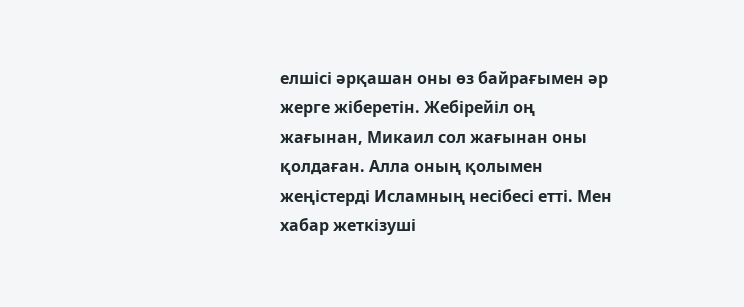елшісі әрқашан оны өз байрағымен әр жерге жіберетін. Жебірейіл оң жағынан, Микаил сол жағынан оны қолдаған. Алла оның қолымен жеңістерді Исламның несібесі етті. Мен хабар жеткізуші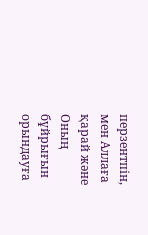перзентпін, мен Аллаға қарай және Оның бұйрығын орындауға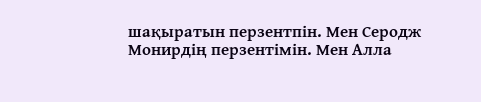шақыратын перзентпін. Мен Серодж Монирдің перзентімін. Мен Алла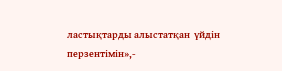ластықтарды алыстатқан  үйдін перзентімін»,-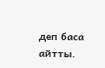деп баса айтты.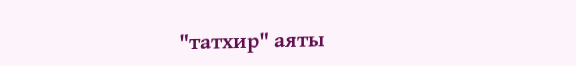"татхир" аяты